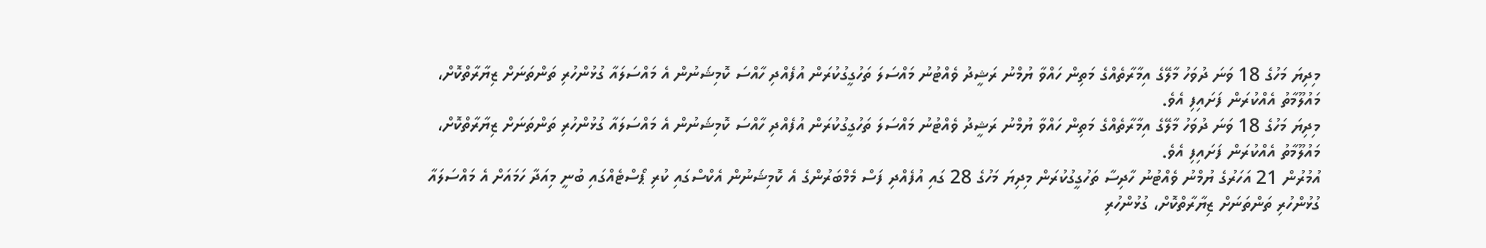މިދިޔަ މަހުގެ 18 ވަނަ ދުވަހު މާލޭގެ އިމާރާތެއްގެ މަތިން ހައްވާ ޔުމްނު ރަޝީދު ވެއްޓުނު މައްސަލަ ތަހުގީގުކުރަން އުފެއްދި ހާއްސަ ކޮމިޝަނުން އެ މައްސަލައާ ގުޅުންހުރި ތަންތަނަށް ޒިޔާރާތްކޮށް، މައުލޫމާތު އެއްކުރަން ފަށައިފި އެވެ.
މިދިޔަ މަހުގެ 18 ވަނަ ދުވަހު މާލޭގެ އިމާރާތެއްގެ މަތިން ހައްވާ ޔުމްނު ރަޝީދު ވެއްޓުނު މައްސަލަ ތަހުގީގުކުރަން އުފެއްދި ހާއްސަ ކޮމިޝަނުން އެ މައްސަލައާ ގުޅުންހުރި ތަންތަނަށް ޒިޔާރާތްކޮށް، މައުލޫމާތު އެއްކުރަން ފަށައިފި އެވެ.
އުމުރުން 21 އަހަރުގެ ޔުމްނު ވެއްޓުނު ހާދިސާ ތަހުގީގުކުރަން މިދިޔަ މަހުގެ 28 ގައި އުފެއްދި ފަސް މެމްބަރުންގެ އެ ކޮމިޝަނުން އެކްސްގައި ކުރި ޕޯސްޓެއްގައި ބުނީ މިއަދާ ހަމައަށް އެ މައްސަލައާ ގުޅުންހުރި ތަންތަނަށް ޒިޔާރާތްކޮށް، ގުޅުންހުރި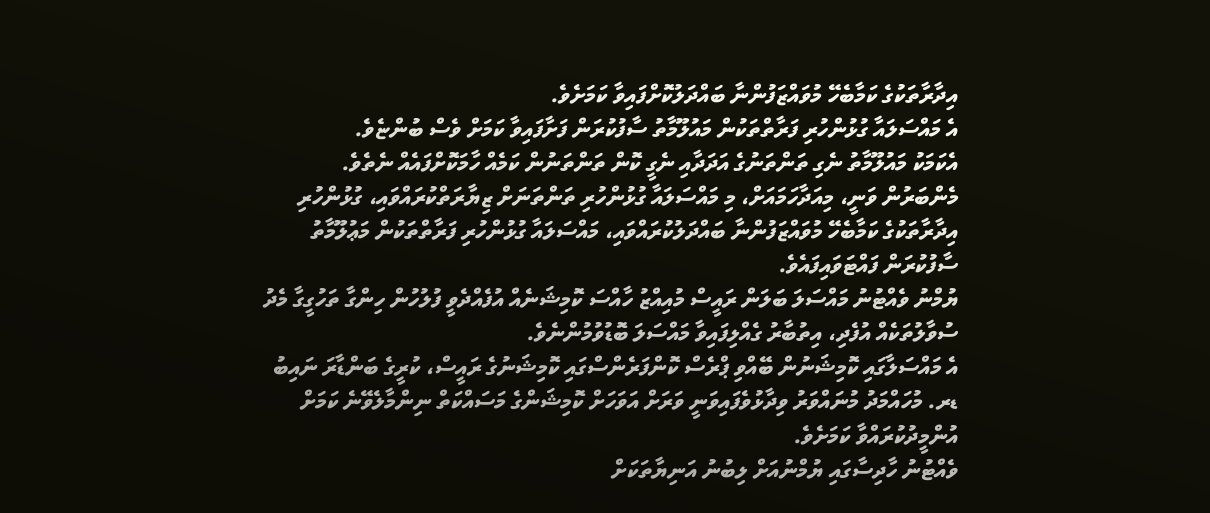އިދާރާތަކުގެ ކަމާބެހޭ މުވައްޒަފުންނާ ބައްދަލުކޮށްފައިވާ ކަމަށެވެ.
އެ މައްސަލައާ ގުޅުންހުރި ފަރާތްތަކުން މައުލޫމާތު ސާފުކުރަން ފަށާފައިވާ ކަމަށް ވެސް ބުންޏެވެ.
އެކަމަކު މައުލޫމާތު ނެގި ތަންތަނުގެ އަދަދާއި ނެގީ ކޮން ތަންތަނުން ކަމެއް ހާމަކޮށްފައެއް ނެތެވެ.
މެންބަރުން ވަނީ، މިއަދާހަމައަށް، މި މައްސަލައާ ގުޅުންހުރި ތަންތަނަށް ޒިޔާރަތްކުރައްވައި، ގުޅުންހުރި އިދާރާތަކުގެ ކަމާބެހޭ މުވައްޒަފުންނާ ބައްދަލުކުރައްވައި، މައްސަލައާ ގުޅުންހުރި ފަރާތްތަކުން މަޢުލޫމާތު ސާފުކުރަން ފައްޓަވައިފައެވެ.
ޔުމްނު ވެއްޓުނު މައްސަލަ ބަލަން ރައީސް މުއިއްޒު ހާއްސަ ކޮމިޝަނެއް އުފެއްދެވީ ފުލުހުން ހިންގާ ތަހުގީގާ މެދު ސުވާލުތަކެއް އުފެދި، އިތުބާރު ގެއްލިފައިވާ މައްސަލަ ބޮޑުވުމުންނެވެ.
އެ މައްސަލާގައި ކޮމިޝަނުން ބޭއްވި ޕްރެސް ކޮންފަރެންސްގައި ކޮމިޝަނުގެ ރައީސް، ކުރީގެ ބަންޑާރަ ނައިބު ޑރ. މުހައްމަދު މުނައްވަރު ވިދާޅުވެފައިވަނީ ވަރަށް އަވަހަށް ކޮމިޝަންގެ މަސައްކަތް ނިންމާލެވޭނެ ކަމަށް އުންމީދުކުރައްވާ ކަމަށެވެ.
ވެއްޓުނު ހާދިސާގައި ޔުމްނުއަށް ލިބުނު އަނިޔާތަކަށް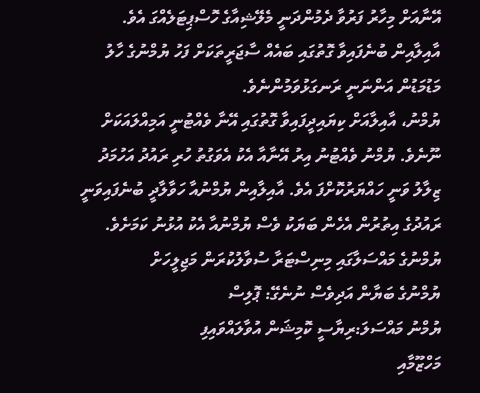އޭނާއަށް މިހާރު ފަރުވާ ދެމުންދަނީ މެލޭޝިއާގެ ހޮސްޕިޓަލެއްގަ އެވެ. އާއިލާއިން ބުނެފައިވާ ގޮތުގައި ބައެއް ސާޖަރީތަކަށް ފަހު ޔުމްނުގެ ހާލު މަޑުމަޑުން އަންނަނީ ރަނގަޅުވަމުންނެވެ.
ޔުމްނު، އާއިލާއަށް ކިޔައިދީފައިވާ ގޮތުގައި އޭނާ ވެއްޓުނީ އަމިއްލައަކަށް ނޫނެވެ. ޔުމްނު ވެއްޓުނު އިރު އޭނާއާ އެކު އެވަގުތު ހުރި ރައުދު އަހުމަދު ޒިލާލު ވަނީ ހައްޔަރުކޮށްފަ އެވެ. އާއިލާއިން ޔުމްނުއާ ހަވާލާދީ ބުނެފައިވަނީ ރައުދުގެ އިތުރުން އެހެން ބަޔަކު ވެސް ޔުމްނުއާ އެކު އުޅުނު ކަމަށެވެ.
ޔުމްނުގެ މައްސަލާގައި މިނިސްޓަރާ ސުވާލުކުރަން މަޖިލީހަށް
ޔުމްނުގެ ބަޔާން އަދިވެސް ނުނެގޭ: ޕޮލިސް
ޔުމްނު މައްސަލަ:ރިޔާސީ ކޮމިޝަން އުވާލައްވައިފި
މަހްޒޫމާއި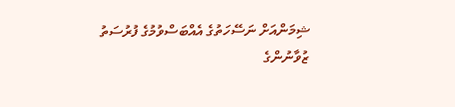ޝިމަންއަށް ނަސޭހަތުގެ އެއްބަސްވުމުގެ ފުރުސަތު
ޒުވާނުންގެ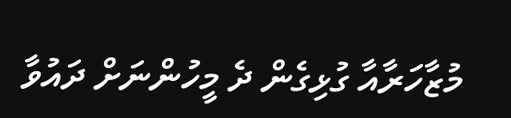މުޒާހަރާއާ ގުޅިގެން ދެ މީހުންނަށް ދައުވާ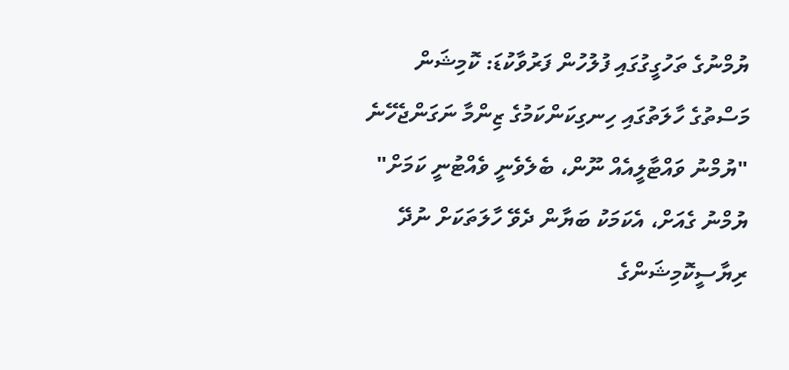ޔުމްނުގެ ތަހުގީގުގައި ފުލުހުން ފަރުވާކުޑަ: ކޮމިޝަން
މަސްތުގެ ހާލަތުގައި ހިނގިކަންކަމުގެ ޒިންމާ ނަގަންޖެހޭނެ
"ޔުމްނު ވައްޓާލީއެއް ނޫން، ބެލެވެނީ ވެއްޓުނީ ކަމަށް"
ޔުމްނު ގެއަށް، އެކަމަކު ބަޔާން ދެވޭ ހާލަތަކަށް ނުދޭ
ރިޔާސީކޮމިޝަންގެ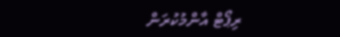ރިޕޯޓް އާންމުކުރަން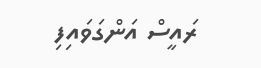ރައީސް އަންގަވައިފި